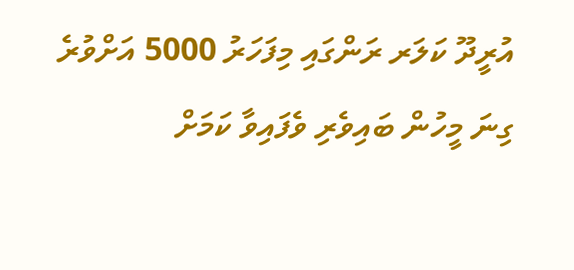އުރީދޫ ކަލަރ ރަންގައި މިފަހަރު 5000 އަށްވުރެ ގިނަ މީހުން ބައިވެރި ވެފައިވާ ކަމަށް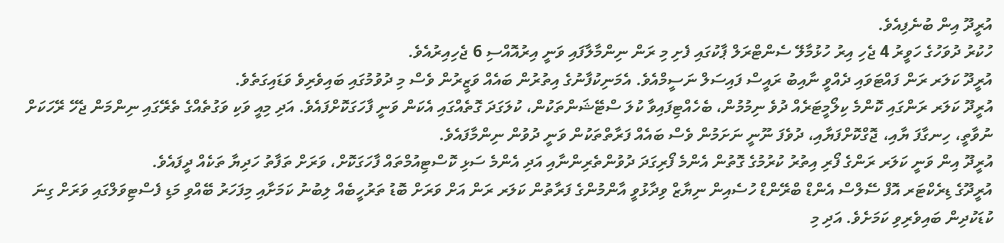އުރީދޫ އިން ބުނެފިއެވެ.
ހުކުރު ދުވަހުގެ ހަވީރު 4 ޖެހި އިރު ހުޅުމާލޭ ސެންޓްރަލް ޕާކުގައި ފެށި މި ރަން ނިންމާލާފައި ވަނީ އިރުއޮއްސި 6 ޖެހިއިރުއެވެ.
އުރީދޫ ކަލަރ ރަން ފައްޓަވައި ދެއްވީ ނާއިބު ރައީސް ފައިސަލް ނަސީމްއެވެ. އެމަނިކުފާނުގެ އިތުރުން ބައެއް ވަޒީރުން ވެސް މި ދުވުމުގައި ބައިވެރިވެ ވަޑައިގަތެވެ.
އުރީދޫ ކަލަރ ރަންގައި ކޮންމެ ކިލޯމީޓަރެއް ދުވެ ނިމުމުން، ބެހެއްޓިފައިވާ ކުލަ ސްޓޭޝަންތަކުން، ކުލަގަދަ ގޮތެއްގައި އެކަން ވަނީ ފާހަގަކޮށްފައެވެ. އަދި މިއީ ވަކި ވަގުތެއްގެ ތެރޭގައި ނިންމަން ޖެހޭ ރޭހަކަށް ނުވާތީ، ހިނގާފަ ޔާއި، ޖޮގްކޮށްފަޔާއި، ދުވެފަ ނޫނީ ނަށަމުން ވެސް ބައެއް ފަރާތްތަކުން ވަނީ ދުވުން ނިންމާފައެވެ.
އުރީދޫ އިން ވަނީ ކަލަރ ރަންގެ ފޯރި އިތުރު ކުރުމުގެ ގޮތުން އެންމެ ފޯރިގަދަ ދުވުންތެރިންނާއި އަދި އެންމެ ސަޅި ކޮސްޓިއުމްތައް ފާހަގަކޮށް، ވަރަށް ތަފާތު ހަދިޔާ ތަކެއް ދީފައެވެ.
އުރީދޫގެ ޑިރެކްޓަރ އޮފް ސޭލްސް އެންޑް ބްރޭންޑް ހުސެއިން ނިޔާޒް ވިދާޅުވީ އާންމުންގެ ފަރާތުން ކަލަރ ރަން އަށް ވަރަށް ބޮޑު ތަރުހީބެއް ލިބުނު ކަމަށާއި މިފަހަރު ބޭއްވި މަޑި ފެސްޓިވަލްގައި ވަރަށް ގިނަ ކުޑަކުދިން ބައިވެރިވި ކަމަށެވެ. އަދި މި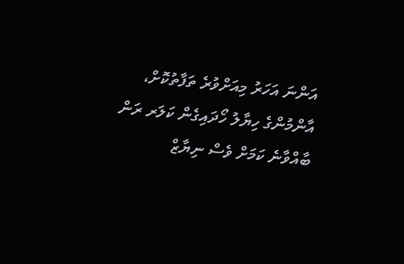އަންނަ އަހަރު މިއަށްވުރެ ތަފާތުކޮށް، އާންމުންގެ ހިޔާލު ހޯދައިގެން ކަލަރ ރަން ބާއްވާނެ ކަމަށް ވެސް ނިޔާޒް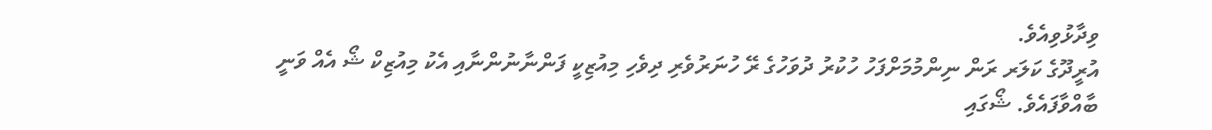ވިދާޅުވިއެވެ.
އުރީދޫގެ ކަލަރ ރަން ނިންމުމަށްފަހު ހުކުރު ދުވަހުގެ ރޭ ހުނަރުވެރި ދިވެހި މިއުޒިކީ ފަންނާނުންނާއި އެކު މިއުޒިކް ޝޯ އެއް ވަނީ ބާއްވާފައެވެ. ޝޯގައި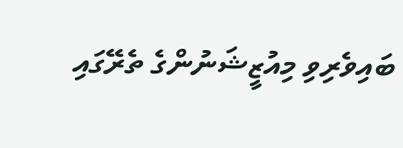ބައިވެރިވި މިއުޒީޝަނުންގެ ތެރޭގައި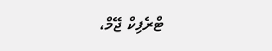ޓްރެފިކް ޖޭމް،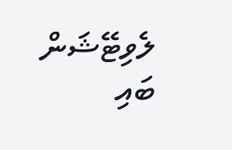ލެވިޓޭޝަން ބައި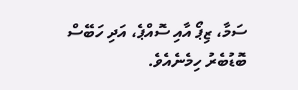ސަމާ، ޒިޕޯ އާއި ސޮއްޕެ، އަދި ހަބޭސް ބޮޑުބެރު ހިމެނެއެވެ.